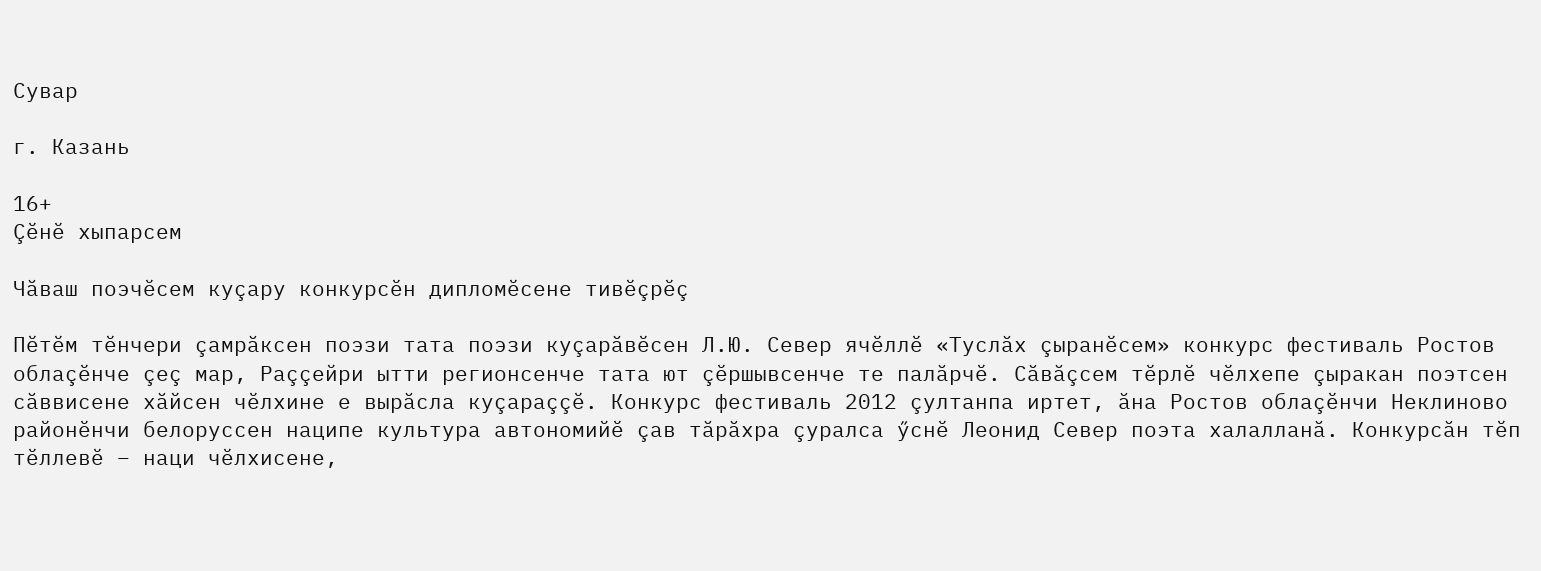Сувар

г. Казань

16+
Çӗнӗ хыпарсем

Чăваш поэчӗсем куçару конкурсӗн дипломӗсене тивӗçрӗç

Пӗтӗм тӗнчери çамрăксен поэзи тата поэзи куçарăвӗсен Л.Ю. Север ячӗллӗ «Туслăх çыранӗсем» конкурс фестиваль Ростов облаçӗнче çеç мар, Раççейри ытти регионсенче тата ют çӗршывсенче те палăрчӗ. Сăвăçсем тӗрлӗ чӗлхепе çыракан поэтсен сăввисене хăйсен чӗлхине е вырăсла куçараççӗ. Конкурс фестиваль 2012 çултанпа иртет, ăна Ростов облаçӗнчи Неклиново районӗнчи белоруссен наципе культура автономийӗ çав тăрăхра çуралса ӳснӗ Леонид Север поэта халалланă. Конкурсăн тӗп тӗллевӗ – наци чӗлхисене,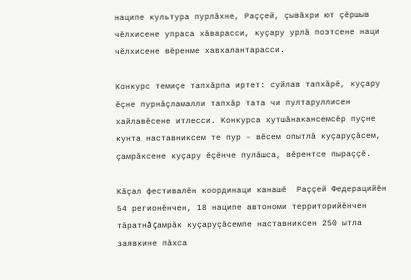наципе культура пурлăхне, Раççей, çывăхри ют çӗршыв чӗлхисене упраса хăварасси, куçару урлă поэтсене наци чӗлхисене вӗренме хавхалантарасси.

Конкурс темиçе тапхăрпа иртет: суйлав тапхăрӗ, куçару ӗçне пурнăçламалли тапхăр тата чи пултаруллисен хайлавӗсене итлесси. Конкурса хутшăнакансемсӗр пуçне кунта наставниксем те пур – вӗсем опытлă куçаруçăсем, çамрăксене куçару ӗçӗнче пулăшса, вӗрентсе пыраççӗ.

Кăçал фестивалӗн координаци канашӗ  Раççей Федерацийӗн 54 регионӗнчен, 18 наципе автономи территорийӗнчен тăратнă çамрăк куçаруçăсемпе наставниксен 250 ытла заявкине пăхса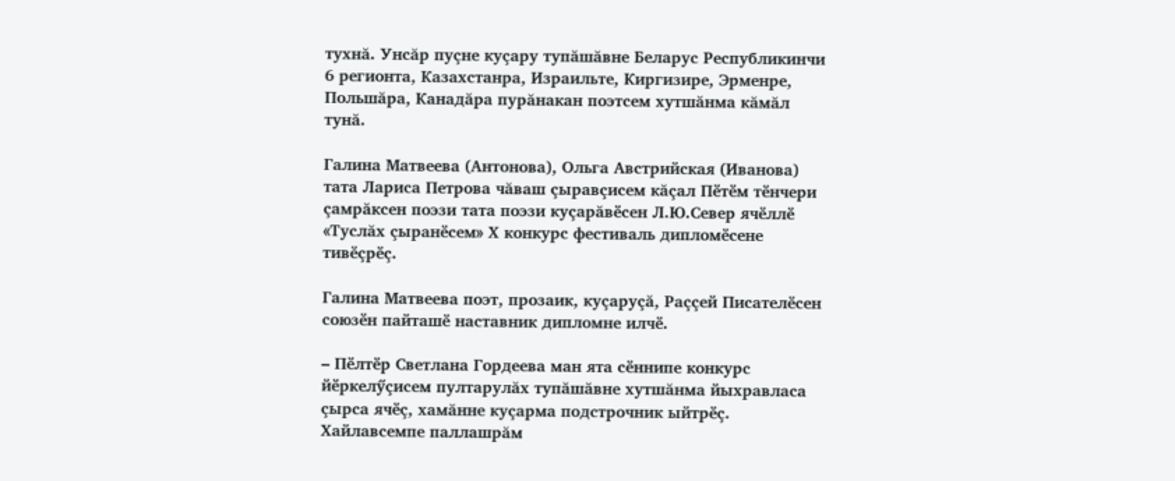тухнă. Унсăр пуçне куçару тупăшăвне Беларус Республикинчи 6 регионта, Казахстанра, Израильте, Киргизире, Эрменре, Польшăра, Канадăра пурăнакан поэтсем хутшăнма кăмăл тунă.

Галина Матвеева (Антонова), Ольга Австрийская (Иванова) тата Лариса Петрова чăваш çыравçисем кăçал Пӗтӗм тӗнчери çамрăксен поэзи тата поэзи куçарăвӗсен Л.Ю.Север ячӗллӗ «Туслăх çыранӗсем» Х конкурс фестиваль дипломӗсене тивӗçрӗç.

Галина Матвеева поэт, прозаик, куçаруçă, Раççей Писателӗсен союзӗн пайташӗ наставник дипломне илчӗ.

– Пӗлтӗр Светлана Гордеева ман ята сӗннипе конкурс йӗркелӳçисем пултарулăх тупăшăвне хутшăнма йыхравласа çырса ячӗç, хамăнне куçарма подстрочник ыйтрӗç. Хайлавсемпе паллашрăм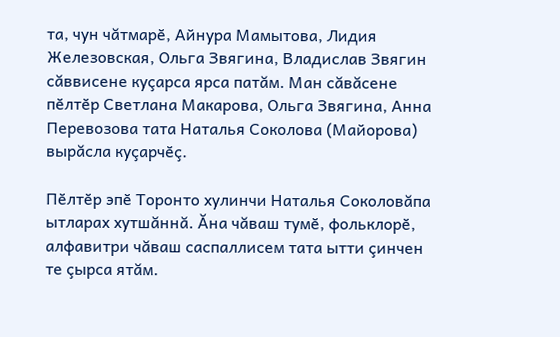та, чун чăтмарӗ, Aйнура Мамытова, Лидия Железовская, Ольга Звягина, Владислав Звягин сăввисене куçaрса ярса патăм. Ман сăвăсене пӗлтӗр Светлана Макарова, Ольга Звягина, Анна Перевозова тата Наталья Соколова (Майорова) вырăcла куçaрчӗç.

Пӗлтӗр эпӗ Торонто хулинчи Наталья Соколовăпа ытларах хутшăннă. Ăна чăваш тумӗ, фольклорӗ, aлфавитри чăваш саспаллиceм тата ытти çинчен те çырса ятăм.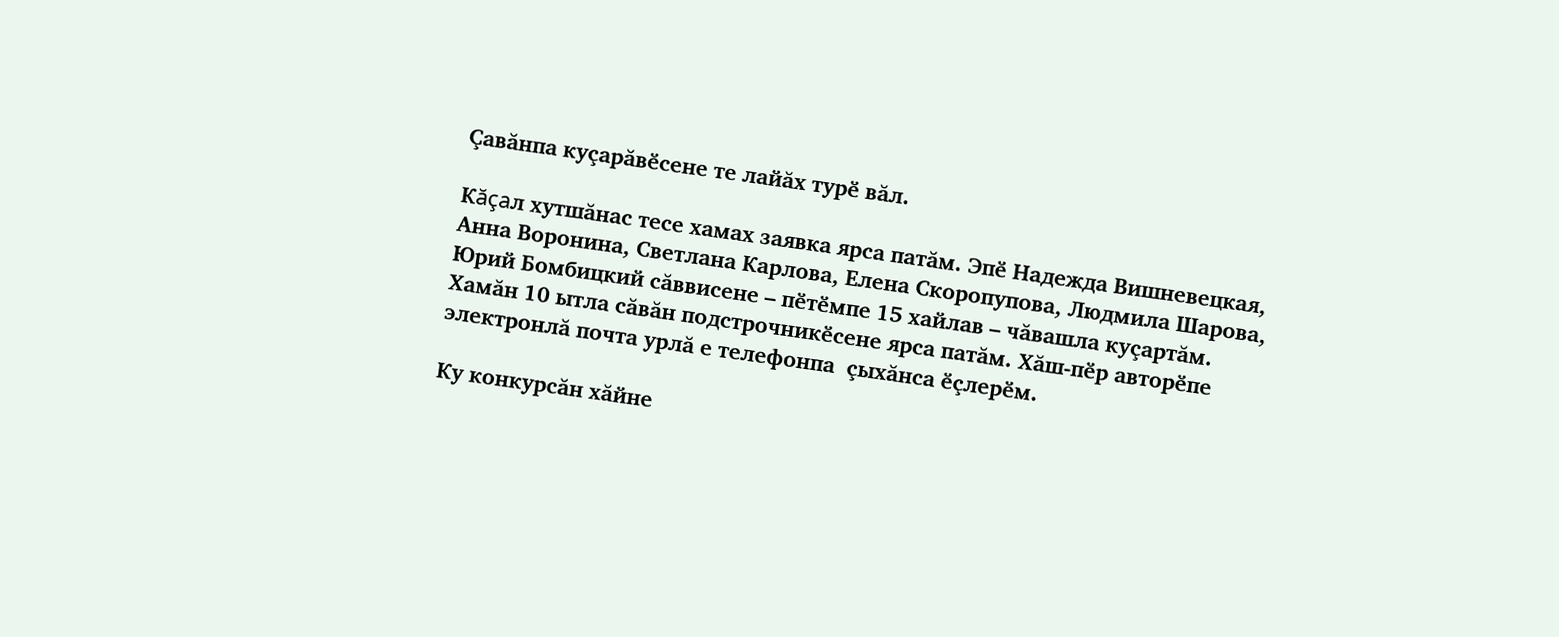Çaвăнпа куçaрăвӗсене те лайăх турӗ вăл.

Кăçaл хутшăнас тесе хамах заявка ярса патăм. Эпӗ Надежда Вишневецкая, Анна Воронина, Светлана Карлова, Елена Скоропупова, Людмила Шарова, Юрий Бомбицкий сăввисене – пӗтӗмпе 15 хайлав – чăвашла куçaртăм. Хамăн 10 ытла сăвăн подстрочникӗcене ярса патăм. Хăш-пӗр aвторӗпе электронлă почта урлă е телефонпа  çыхăнса ӗçлерӗм.

Ку конкурсăн хăйне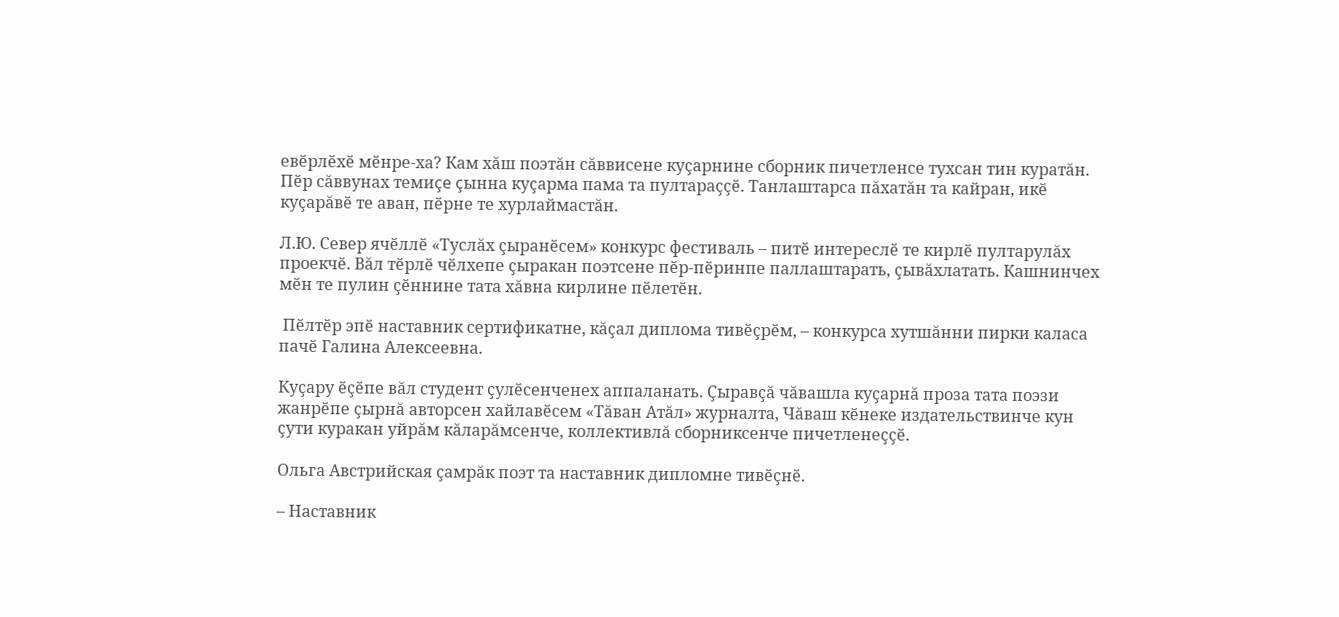евӗрлӗхӗ мӗнре-ха? Кам хăш поэтăн сăввисене куçaрнине сборник пичетленсе тухсан тин куратăн. Пӗр сăввунах темиçe çынна куçaрма пама та пултараççӗ. Танлаштарса пăхатăн та кайран, икӗ куçарăвӗ те аван, пӗрне те хурлаймастăн.

Л.Ю. Север ячӗллӗ «Туслăх çыранӗсем» конкурс фестиваль – питӗ интереслӗ те кирлӗ пултарулăх проекчӗ. Вăл тӗрлӗ чӗлхепе çыракан поэтсене пӗр-пӗринпе паллаштарать, çывăхлатать. Кашнинчех мӗн те пулин çӗннине тата хăвна кирлине пӗлетӗн.

 Пӗлтӗр эпӗ наставник сертификатне, кăçал диплома тивӗçрӗм, – конкурса хутшăнни пирки каласа пачӗ Галина Алексеевна.

Куçару ӗçӗпе вăл студент çулӗсенченех аппаланать. Çыравçă чăвашла куçарнă проза тата поэзи жанрӗпе çырнă авторсен хайлавӗсем «Тăван Атăл» журналта, Чăваш кӗнеке издательствинче кун çути куракан уйрăм кăларăмсенче, коллективлă сборниксенче пичетленеççӗ.

Ольга Австрийская çамрăк поэт та наставник дипломне тивӗçнӗ.

– Наставник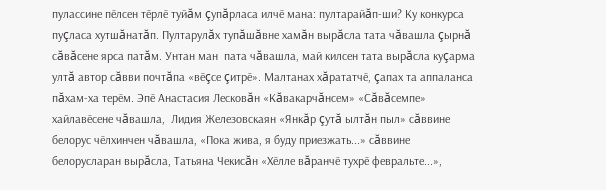пулассине пӗлсен тӗрлӗ туйăм çупăрласа илчӗ мана: пултарайăп-ши? Ку конкурса пуçласа хутшăнатăп. Пултарулăх тупăшăвне хамăн вырăсла тата чăвашла çырнă сăвăсене ярса патăм. Унтан ман  пата чăвашла, май килсен тата вырăсла куçарма ултă автор сăвви почтăпа «вӗçсе çитрӗ». Малтанах хăрататчӗ, çапах та аппаланса пăхам-ха терӗм. Эпӗ Анастасия Лесковăн «Кăвакарчăнсем» «Сăвăсемпе» хайлавӗсене чăвашла,  Лидия Железовскаян «Янкăр çутă ылтăн пыл» сăввине белорус чӗлхинчен чăвашла, «Пока жива, я буду приезжать...» сăввине белорусларан вырăсла, Татьяна Чекисăн «Хӗлле вăранчӗ тухрӗ февральте...»,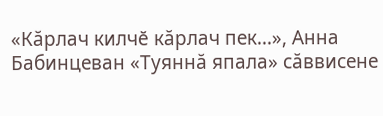«Кăрлач килчӗ кăрлач пек...», Анна Бабинцеван «Туяннă япала» сăввисене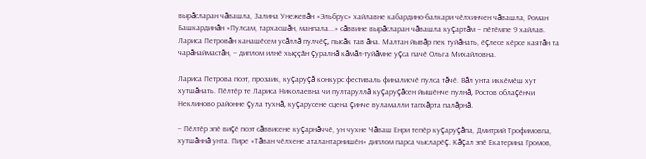вырăсларан чăвашла, Залина Унежевăн «Эльбрус» хайлавне кабардино-балкари чӗлхинчен чăвашла, Роман Башкардинăн «Пулсам, тархасшăн, манпала...» сăввине вырăсларан чăвашла куçартăм – пӗтӗмпе 9 хайлав. Лариса Петровăн канашӗсем усăллă пулчӗç, пысăк тав ăна. Малтан йывăр пек туйăнать, ӗçлесе кӗрсе каятăн та чарăнаймастăн, – диплом илнӗ хыççăн çуралнă кăмăл-туйăмне уçса пачӗ Ольга Михайловна.

Лариса Петрова поэт, прозаик, куçаруçă конкурс фестиваль финалисчӗ пулса тăчӗ. Вăл унта иккӗмӗш хут хутшăнать. Пӗлтӗр те Лариса Николаевна чи пултаруллă куçаруçăсен йышӗнче пулнă, Ростов облаçӗнчи Неклиново районне çула тухнă, куçарусене сцена çинче вуламалли тапхăрта палăрнă.

– Пӗлтӗр эпӗ виçӗ поэт сăввисене куçарнăччӗ, ун чухне Чăваш Енри тепӗр куçаруçăпа, Дмитрий Трофимовпа, хутшăннă унта. Пире «Тăван чӗлхене аталантарнишӗн» диплом парса чысларӗç. Кăçал эпӗ Екатерина Громов,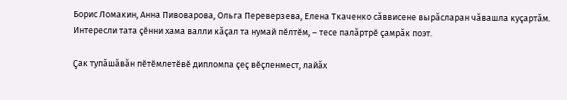Борис Ломакин, Анна Пивоварова, Ольга Переверзева, Елена Ткаченко сăввисене вырăсларан чăвашла куçартăм. Интересли тата çӗнни хама валли кăçал та нумай пӗлтӗм, – тесе палăртрӗ çамрăк поэт.

Çак тупăшăвăн пӗтӗмлетӗвӗ дипломпа çеç вӗçленмест, лайăх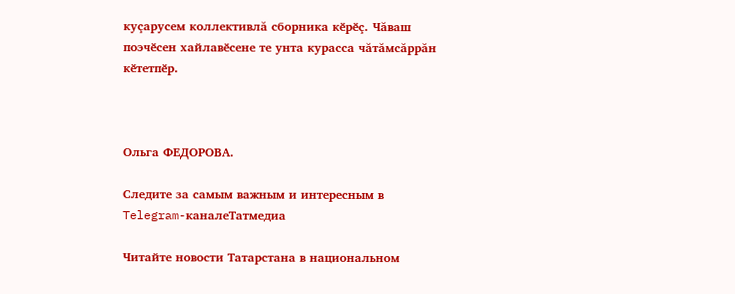куçарусем коллективлă сборника кӗрӗç. Чăваш поэчӗсен хайлавӗсене те унта курасса чăтăмсăррăн кӗтетпӗр.



Ольга ФЕДОРОВА.

Следите за самым важным и интересным в Telegram-каналеТатмедиа

Читайте новости Татарстана в национальном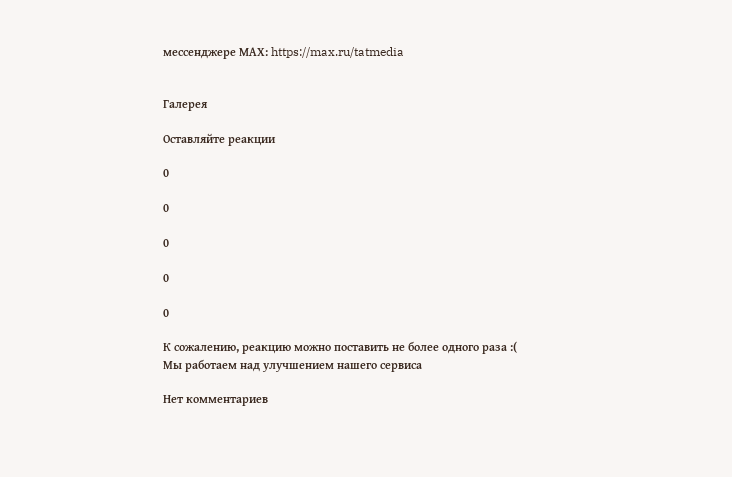мессенджере MАХ: https://max.ru/tatmedia


Галерея

Оставляйте реакции

0

0

0

0

0

К сожалению, реакцию можно поставить не более одного раза :(
Мы работаем над улучшением нашего сервиса

Нет комментариев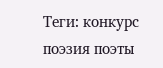Теги: конкурс поэзия поэты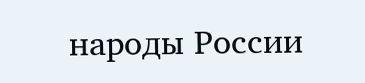народы России